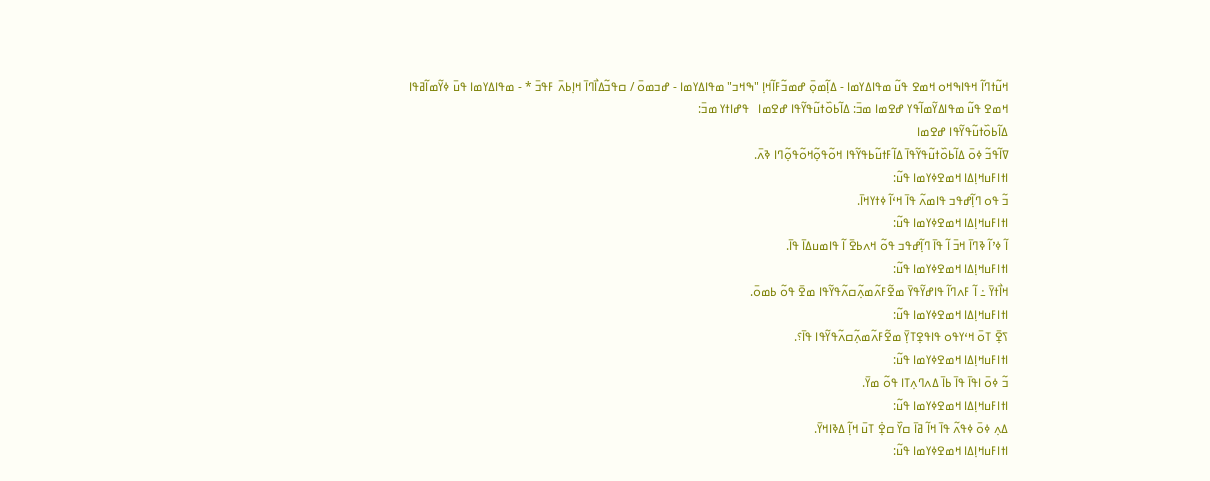ߞߎ߬ߙߣߊ߬ ߞߟߊߒߞߋ ߞߘߐ ߟߎ߬ ߘߟߊߡߌߘߊ - ߡߊ߲߬ߘߋ߲߫ ߝߘߏ߬ߓߊ߬ߞߊ߲ "ߒߞߏ" ߘߟߊߡߌߘߊ - ߝߏߘߋ߫ / ߛߟߏ߬ߡߊ߯ߣߊ߫ ߞߊ߲ߕߍ߫ ߓߟߏ߫ * - ߘߟߊߡߌߘߊ ߟߎ߫ ߦߌ߬ߘߊ߬ߥߟߊ
ߞߘߐ ߟߎ߬ ߘߟߊߡߌ߬ߘߊ߬ߟߌ ߝߐߘߊ ߘߏ߫: ߡߊ߬ߕߋ߰ߙߎ߬ߟߌ߬ߟߊ ߝߐߘߊ   ߟߝߊߙߌ ߘߏ߫:
ߡߊ߬ߕߋ߰ߙߎ߬ߟߌ߬ߟߊ ߝߐߘߊ
ߜߊ߬ߟߏ߬ ߦߋ߫ ߡߊ߬ߕߋ߰ߙߎ߬ߟߌ߬ߟߊ߫ ߡߊ߬ߓߙߎ߬ߕߟߌ߬ߟߊ ߞߋ߬ߟߋ߲߬ߞߋ߬ߟߋ߲߬ߣߊ ߢߍ߫.
ߊߙߊߓߎߞߊ߲ߡߊ ߞߘߐߦߌߘߊ ߟߎ߬:
ߏ߬ ߟߋ ߣߊ߲߬ߝߟߏ ߟߊߘߍ߬ ߟߊ߫ ߞߵߊ߬ ߦߙߌߞߊ߫.
ߊߙߊߓߎߞߊ߲ߡߊ ߞߘߐߦߌߘߊ ߟߎ߬:
ߊ߬ ߦߴߊ߬ ߢߣߊ߫ ߞߏ߫ ߊ߬ ߟߊ߫ ߣߊ߲߬ߝߟߏ ߟߋ߬ ߞߍߕߐ߫ ߊ߬ ߟߊߘߎߡߊ߫ ߟߊ߫.
ߊߙߊߓߎߞߊ߲ߡߊ ߞߘߐߦߌߘߊ ߟߎ߬:
ߞߊ߯ߙߌ߫ ߸ ߊ߬ ߓߍߣߊ߬ ߟߊߝߌ߬ߟߌ߫ ߘߐ߬ߓߍ߬ߘߍ߲߬ߛߍ߬ߟߌ߬ߟߊ ߘߐ߫ ߟߋ߬ ߕߘߋ߫.
ߊߙߊߓߎߞߊ߲ߡߊ ߞߘߐߦߌߘߊ ߟߎ߬:
ߖߐ߲߫ ߠߋ߫ ߞߵߌߟߋ ߟߊߟߐ߲ߠߌ߲߫ ߘߐ߬ߓߍ߬ߘߍ߲߬ߛߍ߬ߟߌ߬ߟߊ ߟߊ߫؟.
ߊߙߊߓߎߞߊ߲ߡߊ ߞߘߐߦߌߘߊ ߟߎ߬:
ߏ߬ ߦߋ߫ ߊߟߊ߫ ߟߊ߫ ߕߊ߫ ߡߍߣߍ߲ߠߊ ߟߋ߬ ߘߌ߫.
ߊߙߊߓߎߞߊ߲ߡߊ ߞߘߐߦߌߘߊ ߟߎ߬:
ߡߍ߲ ߦߋ߫ ߦߟߍ߬ ߟߊ߫ ߞߊ߬ ߥߊ߫ ߛߌ߰ ߛߐ߲߭ ߠߎ߫ ߞߊ߲߬ ߡߢߊߞߌ߫.
ߊߙߊߓߎߞߊ߲ߡߊ ߞߘߐߦߌߘߊ ߟߎ߬: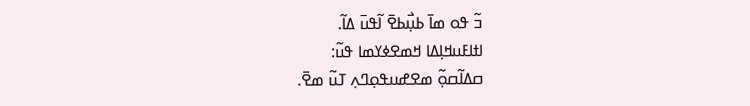ߏ߬ ߟߋ ߘߊ߫ ߕߎ߲߯ߕߐ߫ ߊ߬ߟߎ߫ ߡߊ߬.
ߊߙߊߓߎߞߊ߲ߡߊ ߞߘߐߦߌߘߊ ߟߎ߬:
ߛߡߊ߬ߛߋ߲߬ ߘߐߝߎߟߋ߲ߣߍ߲ ߠߎ߬ ߘߐ߫.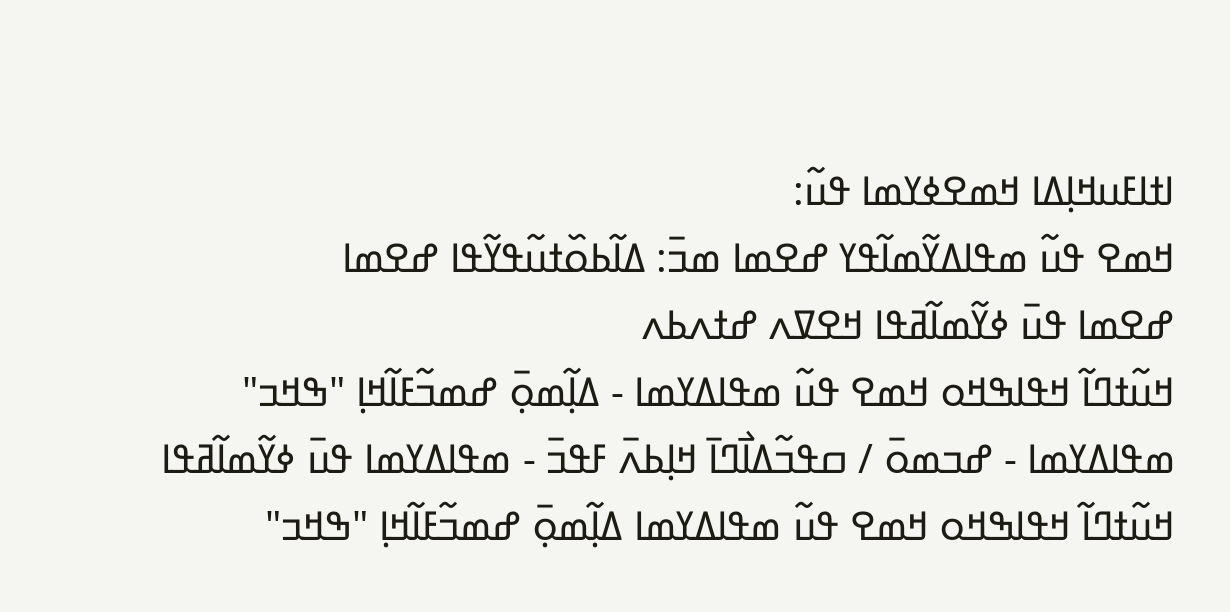ߊߙߊߓߎߞߊ߲ߡߊ ߞߘߐߦߌߘߊ ߟߎ߬:
ߞߘߐ ߟߎ߬ ߘߟߊߡߌ߬ߘߊ߬ߟߌ ߝߐߘߊ ߘߏ߫: ߡߊ߬ߕߋ߰ߙߎ߬ߟߌ߬ߟߊ ߝߐߘߊ
ߝߐߘߊ ߟߎ߫ ߦߌ߬ߘߊ߬ߥߟߊ ߞߐߜߍ ߝߙߍߕߍ
ߞߎ߬ߙߣߊ߬ ߞߟߊߒߞߋ ߞߘߐ ߟߎ߬ ߘߟߊߡߌߘߊ - ߡߊ߲߬ߘߋ߲߫ ߝߘߏ߬ߓߊ߬ߞߊ߲ "ߒߞߏ" ߘߟߊߡߌߘߊ - ߝߏߘߋ߫ / ߛߟߏ߬ߡߊ߯ߣߊ߫ ߞߊ߲ߕߍ߫ ߓߟߏ߫ - ߘߟߊߡߌߘߊ ߟߎ߫ ߦߌ߬ߘߊ߬ߥߟߊ
ߞߎ߬ߙߣߊ߬ ߞߟߊߒߞߋ ߞߘߐ ߟߎ߬ ߘߟߊߡߌߘߊ ߡߊ߲߬ߘߋ߲߫ ߝߘߏ߬ߓߊ߬ߞߊ߲ "ߒߞߏ"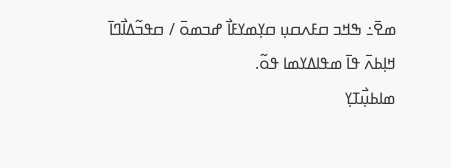ߘߐ߫߸ ߒߞߏ ߛߓߍߛߎ߲ ߛߌ߲ߘߌߓߊ߯ ߝߏߘߋ߫ / ߛߟߏ߬ߡߊ߯ߣߊ߫ ߞߊ߲ߕߍ߫ ߟߊ߫ ߘߟߊߡߌߘߊ ߟߋ߬.
ߘߊߕߎ߲߯ߠߌ߲